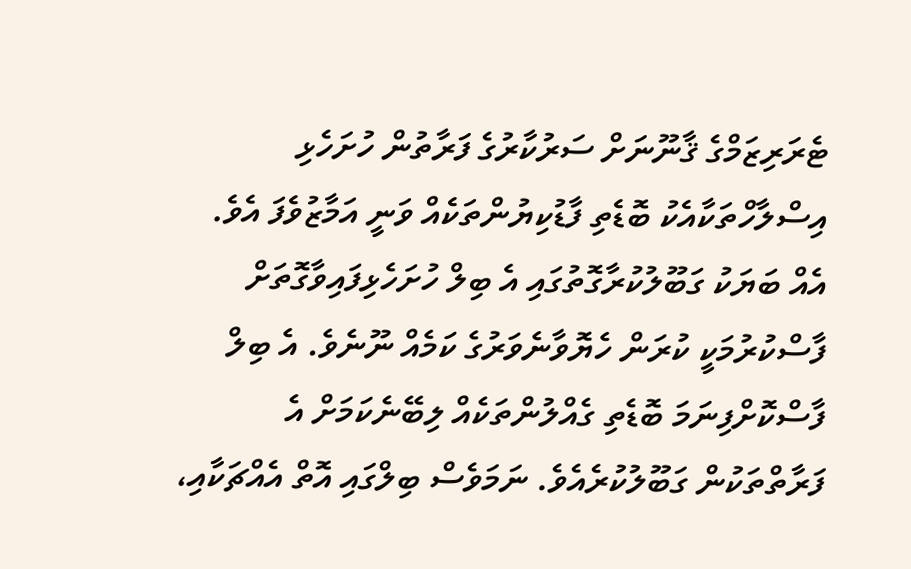ޓެރަރިޒަމްގެ ޤާނޫނަށް ސަރުކާރުގެ ފަރާތުން ހުށަހެޅި އިސްލާހްތަކާއެކު ބޮޑެތި ފާޑުކިޔުންތަކެއް ވަނީ އަމާޒުވެފަ އެވެ. އެއް ބަޔަކު ގަބޫލުކުރާގޮތުގައި އެ ބިލް ހުށަހެޅިފައިވާގޮތަށް ފާސްކުރުމަކީ ކުރަން ހެޔޮވާނެވަރުގެ ކަމެއް ނޫނެވެ. އެ ބިލް ފާސްކޮށްފިނަމަ ބޮޑެތި ގެއްލުންތަކެއް ލިބޭނެކަމަށް އެ ފަރާތްތަކުން ގަބޫލުކުރެއެވެ. ނަމަވެސް ބިލްގައި އޮތް އެއްޗަކާއި،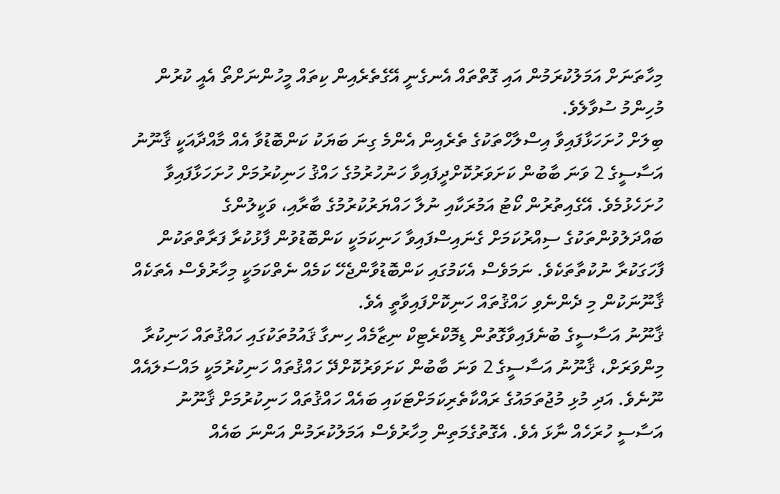މިހާތަނަށް އަމަލުކުރަމުން އައި ގޮތްތައް އެނގެނީ އޭގެތެރެއިން ކިތައް މީހުންނަށްތޯ އެއީ ކުރުން މުހިންމު ސުވާލެވެ.
ބިލަށް ހުށަހަޅާފައިވާ އިސްލާހްތަކުގެ ތެރެއިން އެންމެ ގިނަ ބަޔަކު ކަންބޮޑުވާ އެއް މާއްދާއަކީ ޤާނޫނު އަސާސީގެ 2 ވަނަ ބާބުން ކަށަވަރުކޮށްދީފައިވާ ހަނުހުރުމުގެ ހައްޤު ހަނިކުރުމަށް ހުށަހަޅާފައިވާ ހުށަހެޅުމެވެ. އޭގެއިތުރުން ކޯޓު އަމުރަކާއި ނުލާ ހައްޔަރުކުރުމުގެ ބާރާއި، ވަކީލުންގެ ބައްދަލުވުންތަކުގެ ސިއްރުކަމަށް ގެނައިސްފައިވާ ހަނިކަމަކީ ކަންބޮޑުވުން ފާޅުކުރާ ފަރާތްތަކުން ފާހަގަކުރާ ނުކުތާތަކެވެ. ނަމަވެސް އެކަމުގައި ކަންބޮޑުވާންޖެހޭ ކަމެއް ނެތްކަމަކީ މިހާރުވެސް އެތަކެއް ޤާނޫނަކުން މި ދެންނެވި ހައްޤުތައް ހަނިކޮށްފައިވާތީ އެވެ.
ޤާނޫނު އަސާސީގެ ބުނެފައިވާގޮތުން ޑިމޮކްރެޓިކް ނިޒާމެއް ހިނގާ ޤައުމުތަކުގައި ހައްޤުތައް ހަނިކުރާ މިންވަރަށް، ޤާނޫނު އަސާސީގެ 2 ވަނަ ބާބުން ކަށަވަރުކޮށްދޭ ހައްޤުތައް ހަނިކުރުމަކީ މައްސަލައެއް ނޫނެވެ. އަދި މުޅި މުޖުތަމައުގެ ރައްކާތެރިކަމަށްޓަކައި ބައެއް ހައްޤުތައް ހަނިކުރުމަށް ޤާނޫނު އަސާސީ ހުރަހެއް ނާޅަ އެވެ. އެގޮތުގެމަތިން މިހާރުވެސް އަމަލުކުރަމުން އަންނަ ބައެއް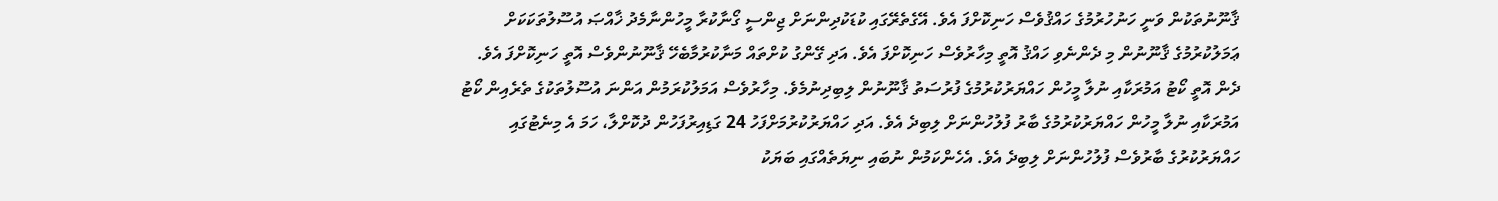ޤާނޫނުތަކުން ވަނީ ހަނުހުރުމުގެ ހައްޤުވެސް ހަނިކޮށްފަ އެވެ. އޭގެތެރޭގައި ކުޑަކުދިންނަށް ޖިންސީ ގޯނާކުރާ މީހުންނާމެދު ޚާއްޞަ އުސޫލުތަކަކަށް ޢަމަލުކުރުމުގެ ޤާނޫނުން މި ދެންނެވި ހައްޤު އޮތީ މިހާރުވެސް ހަނިކޮށްފަ އެވެ. އަދި ގޭންގު ކުށްތައް މަނާކުރުމާބެހޭ ޤާނޫނުންވެސް އޮތީ ހަނިކޮށްފަ އެވެ.
ދެން އޮތީ ކޯޓު އަމުރަކާއި ނުލާ މީހުން ހައްޔަރުކުރުމުގެ ފުރުސަތު ޤާނޫނުން ލިބިދިނުމެވެ. މިހާރުވެސް އަމަލުކުރަމުން އަންނަ އުސޫލުތަކުގެ ތެރެއިން ކޯޓު އަމުރަކާއި ނުލާ މީހުން ހައްޔަރުކުރުމުގެ ބާރު ފުލުހުންނަށް ލިބިދެ އެވެ. އަދި ހައްޔަރުކުރުމަށްފަހު 24 ގަޑިއިރުފަހުން ދުކޮށްލާ، ހަމަ އެ މިނެޓުގައި ހައްޔަރުކުރުގެ ބާރުވެސް ފުލުހުންނަށް ލިބިދެ އެވެ. އެހެންކަމުން ނުބައި ނިޔަތެއްގައި ބަޔަކު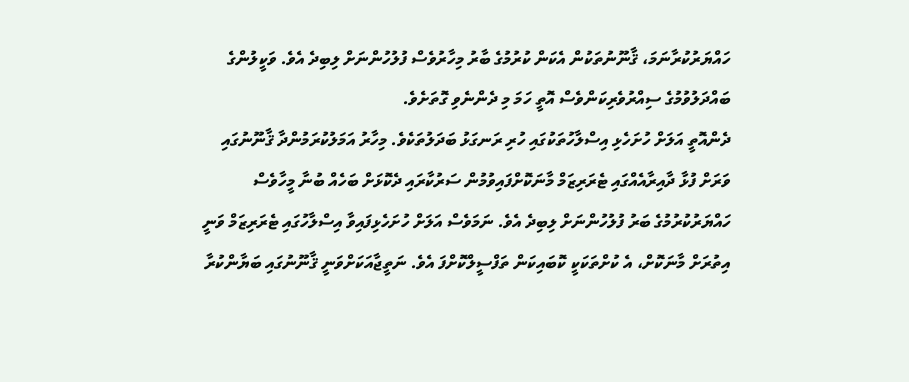ހައްޔަރުކުރާނަމަ، ޤާނޫނުތަކުން އެކަން ކުރުމުގެ ބާރު މިހާރުވެސް ފުލުހުންނަށް ލިބިދެ އެވެ. ވަކީލުންގެ ބައްދަލުވުމުގެ ސިއްރުވެރިކަންވެސް އޮތީ ހަމަ މި ދެންނެވި ގޮތަށެވެ.
ދެންއޮތީ އަލަށް ހުށަހެޅި އިސްލާހުތަކުގައި ހުރި ރަނގަޅު ބަދަލުތަކެވެ. މިހާރު އަމަލުކުރަމުންދާ ޤާނޫނުގައި ވަރަށް ފުޅާ ދާއިރާއެއްގައި ޓެރަރިޒަމް މާނަކޮށްފައިވުމުން ސަރުކާރައި ދެކޮޅަށް ބަހެއް ބުނާ މީހާވެސް ހައްޔަރުކުރުމުގެ ބަރު ފުލުހުންނަށް ލިބިދެ އެވެ. ނަމަވެސް އަލަށް ހުށަހެޅިފައިވާ އިސްލާހުގައި ޓެރަރިޒަމް ވަނީ އިތުރަށް މާނަކޮށް، އެ ކުށްތަކަކީ ކޮބައިކަން ތަފްސީލްކޮށްފަ އެވެ. ނަތީޖާއަކަށްވަނީ ޤާނޫނުގައި ބަޔާންކުރާ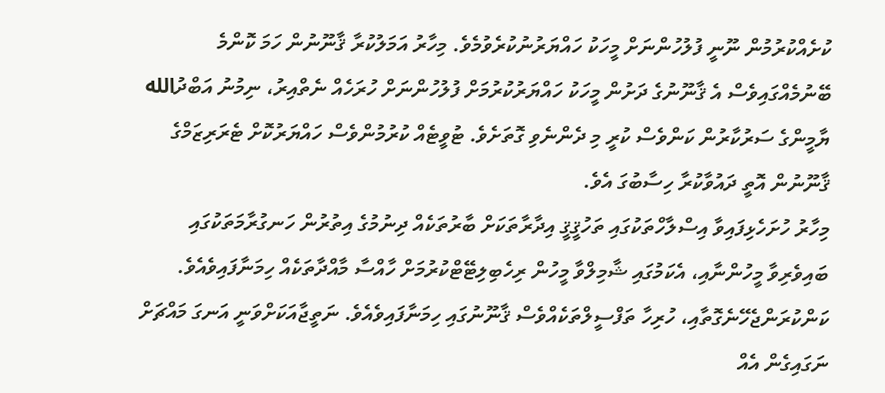ކުށެއްކުރުމުން ނޫނީ ފުލުހުންނަށް މީހަކު ހައްޔަރުނުކުރެވުމެވެ. މިހާރު އަމަލުކުރާ ޤާނޫނުން ހަމަ ކޮންމެ ބޭނުމެއްގައިވެސް އެ ޤާނޫނުގެ ދަށުން މީހަކު ހައްޔަރުކުރުމަށް ފުލުހުންނަށް ހުރަހެއް ނެތްއިރު، ނިމުނު އަބްދުالله ޔާމީންގެ ސަރުކާރުން ކަންވެސް ކުރީ މި ދެންނެވި ގޮތަށެވެ. ޓުވީޓެއް ކުރުމުންވެސް ހައްޔަރުކޮށް ޓެރަރިޒަމްގެ ޤާނޫނުން އޮތީ ދައުވާކުރާ ހިސާބުގަ އެވެ.
މިހާރު ހުށަހެޅިފައިވާ އިސްލާހްތަކުގައި ތަހުޤީޤީ އިދާރާތަކަށް ބާރުތަކެއް ދިނުމުގެ އިތުރުން ހަނގުރާމަތަކުގައި ބައިވެރިވާ މީހުންނާއި، އެކަމުގައި ޝާމިލްވާ މީހުން ރިހެބިލިޓޭޓްކުރުމަށް ހާއްސާ މާއްދާތަކެއް ހިމަނާފައިވެއެވެ. ކަންކުރަންޖެހޭނެގޮތާއި، ހުރިހާ ތަފްސީލްތަކެއްވެސް ޤާނޫނުގައި ހިމަނާފައިވެއެވެ. ނަތީޖާއަކަށްވަނީ އަނގަ މައްޗަށް ނަގައިގެން އެއް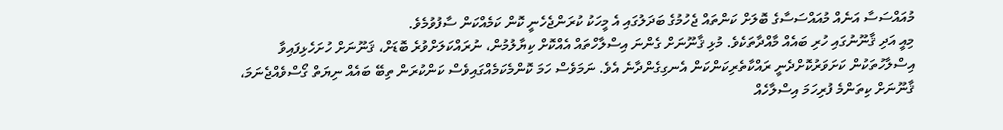މުއައްސަސާ އަނެއް މުއައްސަސާގެ ބޮލަށް ކަންތައް ޖެހުމުގެ ބަދަލުގައި އެ މީހަކު ކުރަންޖެހެނީ ކޮން ކަމެއްކަން ސާފުވުމެވެ.
މިއީ އަދި ޤާނޫނުގައި ހުރި ބައެއް މާއްދާތަކެވެ. މުޅި ޤާނޫނަށް ގެންނަ އިސްލާހްތައް އެއްކޮށް ކިޔާލުމުން، ނުރައްކަލަށްވުރެ ބޮޑަށް، ޤަނޫނަށް ހުށަހެޅިފައިވާ އިސްލާހުތަކުން ކަށަވަރުކޮށްދެނީ ރައްކާތެރިކަންކަން އެނގިގެންދާނެ އެވެ. ނަމަވެސް ހަމަ ކޮންމެކަމެއްގައިވެސް ކަންކުރަން ތިބޭ ބައެއް ނިޔަތް ގޯސްވެއްޖެނަމަ، ޤާނޫނަށް ކިތަންމެ ފުރިހަމަ އިސްލާހެއް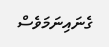ގެނައިނަމަވެސް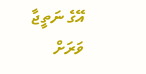އޭގެ ނަތީޖާ ވަރަށް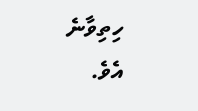ހިތިވާނެ އެވެ.